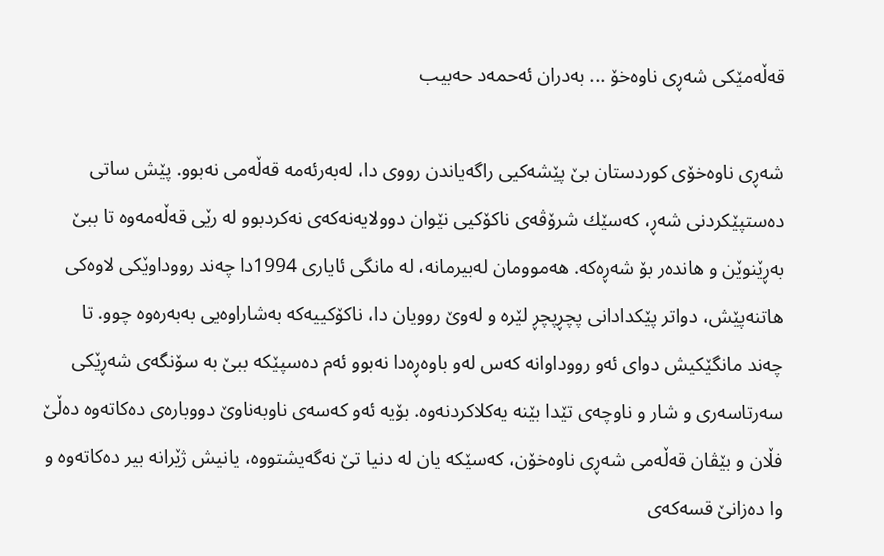قه‌ڵه‌مێكی شه‌ڕی ناوه‌خۆ ... به‌دران ئه‌حمه‌د حه‌بیب

شه‌ڕی ناوه‌خۆی كوردستان بێ پێشه‌كیی راگه‌یاندن رووی دا، له‌به‌رئه‌مه‌ قه‌ڵه‌می نه‌بوو. پێش ساتی ده‌ستپێكردنی شه‌ڕ، كه‌سێك شرۆڤه‌ی ناكۆكیی نێوان دوولایه‌نه‌كه‌ی نه‌كردبوو له‌ رێی قه‌ڵه‌مه‌وه‌ تا ببێ به‌ڕێنوێن و هانده‌ر بۆ شه‌ڕه‌كه‌. هه‌موومان له‌بیرمانه‌، له‌ مانگی ئایاری 1994دا چه‌ند رووداوێكی لاوه‌كی هاتنه‌پێش، دواتر پێكدادانی پچڕپچڕ لێره‌ و له‌وێ روویان دا، ناكۆكییه‌كه‌ به‌شاراوه‌یی به‌به‌ره‌وه‌ چوو. تا چه‌ند مانگێكیش دوای ئه‌و رووداوانه‌ كه‌س له‌و باوه‌ڕه‌دا نه‌بوو ئه‌م ده‌سپێكه‌ ببێ به‌ سۆنگه‌ی شه‌ڕێكی سه‌رتاسه‌ری و شار و ناوچه‌ی تێدا بێنه‌ یه‌كلاكردنه‌وه‌. بۆیه‌ ئه‌و كه‌سه‌ی ناوبه‌ناوێ دووباره‌ی ده‌كاته‌وه‌ ده‌ڵێ فڵان و بێڤان قه‌ڵه‌می شه‌ڕی ناوه‌خۆن، كه‌سێكه‌ یان له‌ دنیا تێ نه‌گه‌یشتووه‌، یانیش ژێرانه‌ بیر ده‌كاته‌وه‌ و وا ده‌زانێ قسه‌كه‌ی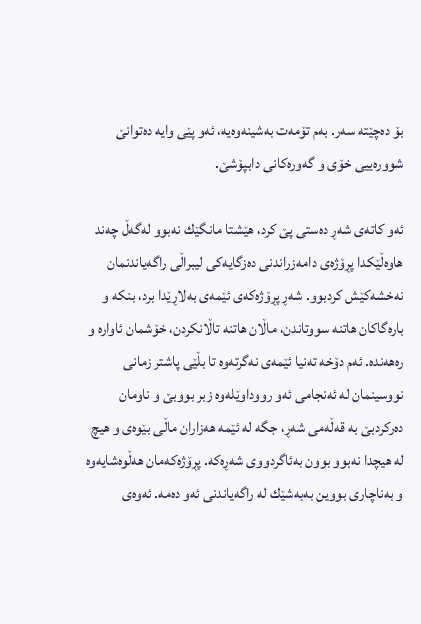بۆ ده‌چێته‌ سه‌ر. به‌م تۆمه‌ت به‌شینه‌وه‌یه‌، ئه‌و پێی وایه‌ ده‌توانێ شووره‌ییی خۆی و گه‌وره‌كانی دابپۆشێ.

ئه‌و كاته‌ی شه‌ڕ ده‌ستی پێ كرد، هێشتا مانگێك نه‌بوو له‌گه‌ڵ چه‌ند هاوه‌ڵێكدا پڕۆژه‌ی دامه‌زراندنی ده‌زگایه‌كی لیبراڵی راگه‌یاندنمان نه‌خشه‌كێش كردبوو. شه‌ڕ پڕۆژه‌كه‌ی ئێمه‌ی به‌لاڕێدا برد، بنكه‌ و باره‌گاكان هاتنه‌ سووتاندن، ماڵان هاتنه‌ تاڵانكردن، خۆشمان ئاواره‌ و ره‌هه‌نده‌. ئه‌م دۆخه‌ ته‌نیا ئێمه‌ی نه‌گرته‌وه‌ تا بڵێی پاشتر زمانی نووسینمان له‌ ئه‌نجامی ئه‌و رووداوێله‌وه‌ زبر بووبێ و ناومان ده‌ركردبێ به‌ قه‌ڵه‌می شه‌ڕ، جگه‌ له‌ ئێمه‌ هه‌زاران ماڵی بێوه‌ی و هیچ له‌ هیچدا نه‌بوو بوون به‌ئاگردووی شه‌ڕه‌كه‌. پڕۆژه‌كه‌مان هه‌ڵوه‌شایه‌وه‌ و به‌ناچاری بووین به‌به‌شێك له‌ راگه‌یاندنی ئه‌و ده‌مه‌. ئه‌وه‌ی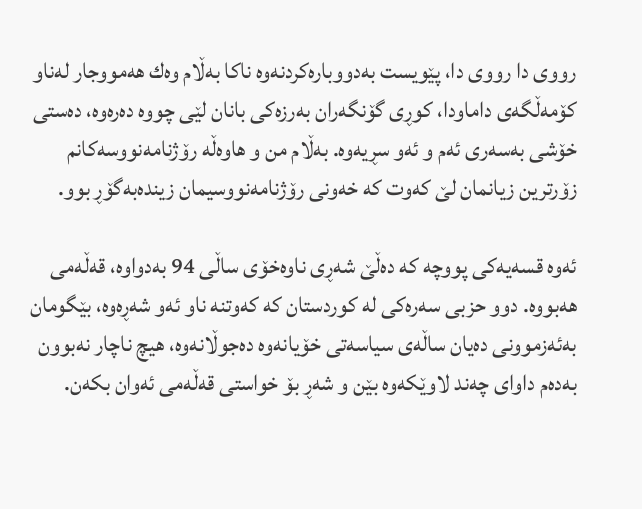رووی دا رووی دا، پێویست به‌دووباره‌كردنه‌وه‌ ناكا به‌ڵام وه‌ك هه‌مووجار له‌ناو كۆمه‌ڵگه‌ی داماودا، كوڕی گۆنگه‌ران به‌رزه‌كی بانان لێی چووه‌ ده‌ره‌وه‌، ده‌ستی خۆشی به‌سه‌ری ئه‌م و ئه‌و سڕیه‌وه‌. به‌ڵام من و هاوه‌ڵه‌ رۆژنامه‌نووسه‌كانم زۆرترین زیانمان لێ كه‌وت كه‌ خه‌ونی رۆژنامه‌نووسیمان زینده‌به‌گۆڕ بوو.

ئه‌وه‌ قسه‌یه‌كی پووچه‌ كه‌ ده‌ڵێ شه‌ڕی ناوه‌خۆی ساڵی 94 به‌دواوه‌، قه‌ڵه‌می هه‌بووه‌. دوو حزبی سه‌ره‌كی له‌ كوردستان كه‌ كه‌وتنه‌ ناو ئه‌و شه‌ڕه‌وه‌، بێگومان به‌ئه‌زموونی ده‌یان ساڵه‌ی سیاسه‌تی خۆیانه‌وه‌ ده‌جوڵانه‌وه‌، هیچ ناچار نه‌بوون به‌ده‌م داوای چه‌ند لاوێكه‌وه‌ بێن و شه‌ڕ بۆ خواستی قه‌ڵه‌می ئه‌وان بكه‌ن.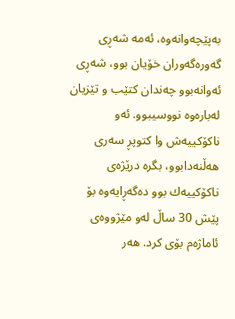به‌پێچه‌وانه‌وه‌، ئه‌مه‌ شه‌ڕی گه‌وره‌گه‌وران خۆیان بوو، شه‌ڕی ئه‌وانه‌بوو چه‌ندان كتێب و تێزیان له‌باره‌وه‌ نووسیبوو. ئه‌و ناكۆكییه‌ش وا كتوپڕ سه‌ری هه‌ڵنه‌دابوو، بگره‌ درێژه‌ی ناكۆكییه‌ك بوو ده‌گه‌ڕایه‌وه‌ بۆ پێش 30 ساڵ له‌و مێژووه‌ی ئاماژه‌م بۆی كرد. هه‌ر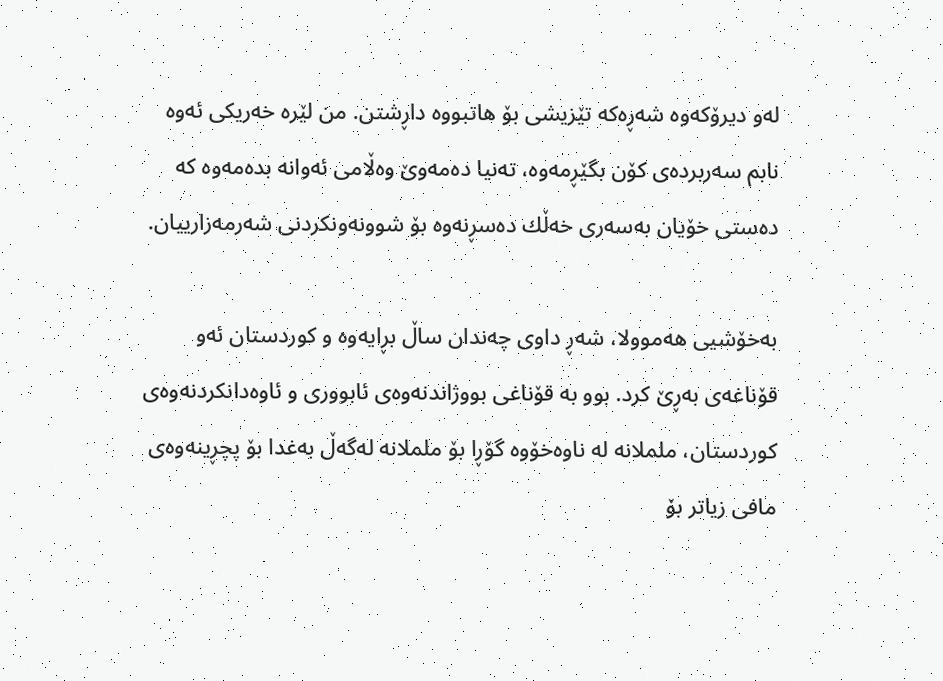له‌و دیرۆكه‌وه‌ شه‌ڕه‌كه‌ تێزیشی بۆ هاتبووه‌ داڕشتن. من لێره‌ خه‌ریكی ئه‌وه‌ نابم سه‌ربرده‌ی كۆن بگێڕمه‌وه‌، ته‌نیا ده‌مه‌وێ وه‌ڵامی ئه‌وانه‌ بده‌مه‌وه‌ كه‌ ده‌ستی خۆیان به‌سه‌ری خه‌ڵك ده‌سڕنه‌وه‌ بۆ شوونه‌ونكردنی شه‌رمه‌زارییان.

به‌خۆشیی هه‌موولا، شه‌ڕ داوی چه‌ندان ساڵ بڕایه‌وه‌ و كوردستان ئه‌و قۆناغه‌ی به‌ڕێ كرد. بوو به‌ قۆناغی بووژاندنه‌وه‌ی ئابووری و ئاوه‌دانكردنه‌وه‌ی كوردستان، ململانه‌ له‌ ناوه‌خۆوه‌ گۆڕا بۆ ململانه‌ له‌گه‌ڵ به‌غدا بۆ پچڕینه‌وه‌ی مافی زیاتر بۆ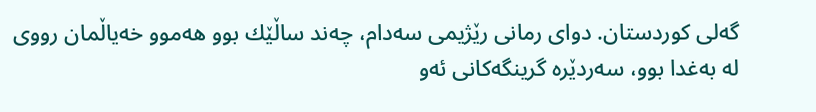گه‌لی كوردستان. دوای رمانی رێژیمی سه‌دام، چه‌ند ساڵێك بوو هه‌موو خه‌یاڵمان رووی له‌ به‌غدا بوو، سه‌ردێره‌ گرینگه‌كانی ئه‌و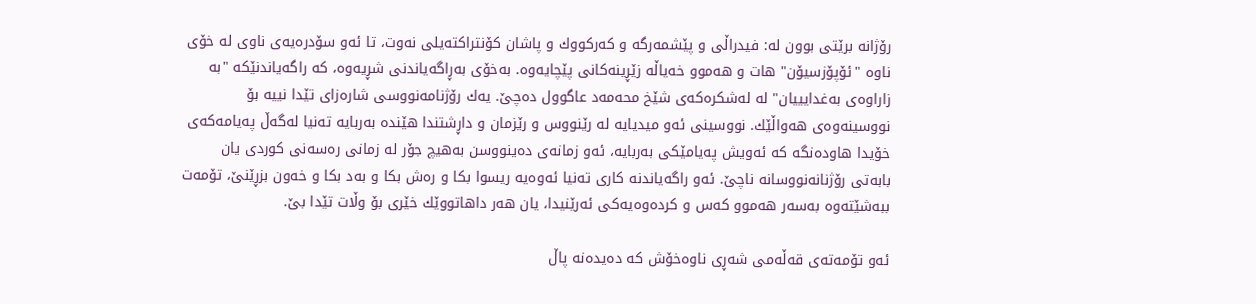رۆژانه‌ برێتی بوون له‌: فیدراڵی و پێشمه‌رگه‌ و كه‌ركووك و پاشان كۆنتراكته‌یلی نه‌وت، تا ئه‌و سۆدره‌یه‌ی ناوی له‌ خۆی ناوه‌ "ئۆپۆزسیۆن" هات و هه‌موو خه‌یاڵه‌ زێڕینه‌كانی پێچایه‌وه‌. به‌خۆی به‌ڕاگه‌یاندنی شڕیه‌وه‌، كه‌ راگه‌یاندنێكه‌ "به‌ زاراوه‌ی به‌غدایییان" له‌ له‌شكره‌كه‌ی شێخ محه‌مه‌د عاگوول ده‌چێ. یه‌ك رۆژنامه‌نووسی شاره‌زای تێدا نییه‌ بۆ نووسینه‌وه‌ی هه‌واڵێك. نووسینی ئه‌و میدیایه‌ له‌ رێنووس و رێزمان و داڕشتندا هێنده‌ به‌ربایه‌ ته‌نیا له‌گه‌ڵ په‌یامه‌كه‌ی خۆیدا هاوده‌نگه‌ كه‌ ئه‌ویش په‌یامێكی به‌ربایه‌، ئه‌و زمانه‌ی ده‌ینووسن به‌هیچ جۆر له‌ زمانی ره‌سه‌نی كوردی یان بابه‌تی رۆژنانه‌نووسانه‌ ناچێ. ئه‌و راگه‌یاندنه‌ كاری ته‌نیا ئه‌وه‌یه‌ ریسوا بكا و ره‌ش بكا و به‌د بكا و خه‌ون بزڕێنێ، تۆمه‌ت ببه‌شێته‌وه‌ به‌سه‌ر هه‌موو كه‌س و كرده‌وه‌یه‌كی ئه‌رێنیدا، یان هه‌ر داهاتووێك خێری بۆ وڵات تێدا بێ.

ئه‌و تۆمه‌ته‌ی قه‌ڵه‌می شه‌ڕی ناوه‌خۆش كه‌ ده‌یده‌نه‌ پاڵ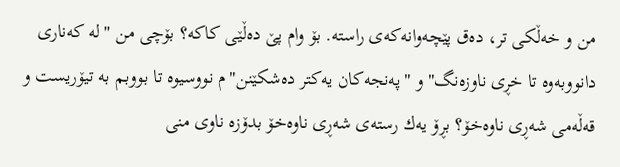من و خه‌ڵكی تر، ده‌ق پێچه‌وانه‌كه‌ی راسته‌. بۆ وام پێ ده‌ڵێی كاكه‌؟ بۆچی من "له‌ كه‌ناری دانووبه‌وه‌ تا خڕی ناوزه‌نگ" و "په‌نجه‌كان یه‌كتر ده‌شكێنن"م نووسیوه‌ تا بووبم به‌ تیۆریست و قه‌ڵه‌می شه‌ڕی ناوه‌خۆ؟ بڕۆ یه‌ك رسته‌ی شه‌ڕی ناوه‌خۆ بدۆزه‌ ناوی منی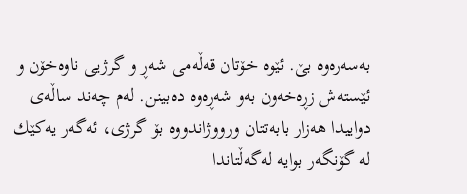به‌سه‌ره‌وه‌ بێ. ئێوه‌ خۆتان قه‌ڵه‌می شه‌ڕ و گرژیی ناوه‌خۆن و ئێسته‌ش زڕه‌خه‌ون به‌و شه‌ڕه‌وه‌ ده‌بینن. له‌م چه‌ند ساڵه‌ی دواییدا هه‌زار بابه‌تتان ورووژاندووه‌ بۆ گرژی، ئه‌گه‌ر یه‌كێك له‌ گۆنگه‌ر بوایه‌ له‌گه‌ڵتاندا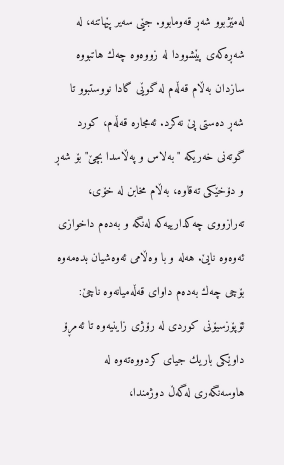له‌مێژبوو شه‌ڕ قه‌ومابوو. جێی سه‌یر پێهاتنه‌، له‌ شه‌ڕه‌كه‌ی پێشوودا له‌ زووه‌وه‌ چه‌ك هاتبووه‌ سازدان به‌ڵام قه‌ڵه‌م له‌ گوێی گادا نووستبوو تا شه‌ڕ ده‌ستی پێ نه‌كرد. ئه‌مجاره‌ قه‌ڵه‌م، كورد گوته‌نی خه‌ریكه‌ "به‌لاس و په‌ڵاسدا بچێ" بۆ شه‌ڕ و دۆخێكی ته‌قاوه‌، به‌ڵام مخابن له‌ خۆی، ته‌رازووی چه‌كدارییه‌كه‌ له‌نگه‌ و به‌ده‌م داخوازی ئه‌وه‌وه‌ نایێ. هه‌له‌ و با وه‌ڵامی ئه‌وه‌شیان بده‌مه‌وه‌ بۆچی چه‌ك به‌ده‌م داوای قه‌ڵه‌میانه‌وه‌ ناچێ: ئۆپۆزسیۆنی كوردی له‌ رۆژی زاینیه‌وه‌ تا ئه‌مڕۆ داوێكی باریك جیای كردووه‌ته‌وه‌ له‌ هاوسه‌نگه‌ری له‌گه‌ڵ دوژمندا،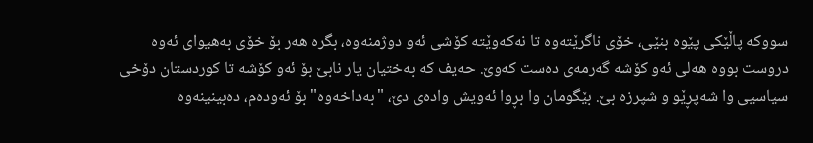سووكه‌ پاڵێكی پێوه‌ بنێی، خۆی ناگرێته‌وه‌ تا نه‌كه‌وێته‌ كۆشی ئه‌و دوژمنه‌وه‌، بگره‌ هه‌ر بۆ خۆی به‌هیوای ئه‌وه‌ دروست بووه‌ هه‌لی ئه‌و كۆشه‌ گه‌رمه‌ی ده‌ست كه‌وێ. حه‌یف كه‌ به‌ختیان یار نابێ بۆ ئه‌و كۆشه‌ تا كوردستان دۆخی سیاسیی وا شه‌پڕێو و شپرزه‌ بێ. بێگومان وا بڕوا ئه‌ویش واده‌ی دێ، "به‌داخه‌وه‌" بۆ ئه‌وده‌م، ده‌بینینه‌وه‌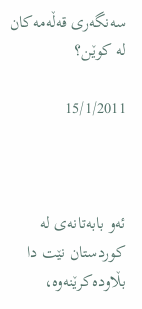سه‌نگه‌ری قه‌ڵه‌مه‌كان له‌ كوێن؟

15/1/2011



ئه‌و بابه‌تانه‌ی له‌ کوردستان نێت دا بڵاوده‌کرێنه‌وه‌،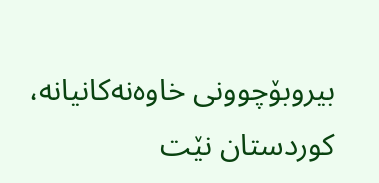بیروبۆچوونی خاوه‌نه‌کانیانه‌، کوردستان نێت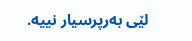لێی به‌رپرسیار نییه‌.